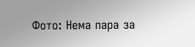Фото: Нема пара за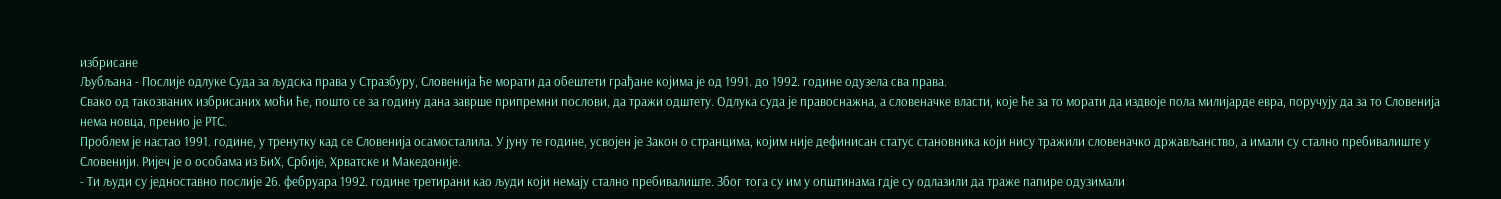избрисане
Љубљана - Послије одлуке Суда за људска права у Стразбуру, Словенија ће морати да обештети грађане којима је од 1991. до 1992. године одузела сва права.
Свако од такозваних избрисаних моћи ће, пошто се за годину дана заврше припремни послови, да тражи одштету. Одлука суда је правоснажна, а словеначке власти, које ће за то морати да издвоје пола милијарде евра, поручују да за то Словенија нема новца, пренио је РТС.
Проблем је настао 1991. године, у тренутку кад се Словенија осамосталила. У јуну те године, усвојен је Закон о странцима, којим није дефинисан статус становника који нису тражили словеначко држављанство, а имали су стално пребивалиште у Словенији. Ријеч је о особама из БиХ, Србије, Хрватске и Македоније.
- Ти људи су једноставно послије 26. фебруара 1992. године третирани као људи који немају стално пребивалиште. Због тога су им у општинама гдје су одлазили да траже папире одузимали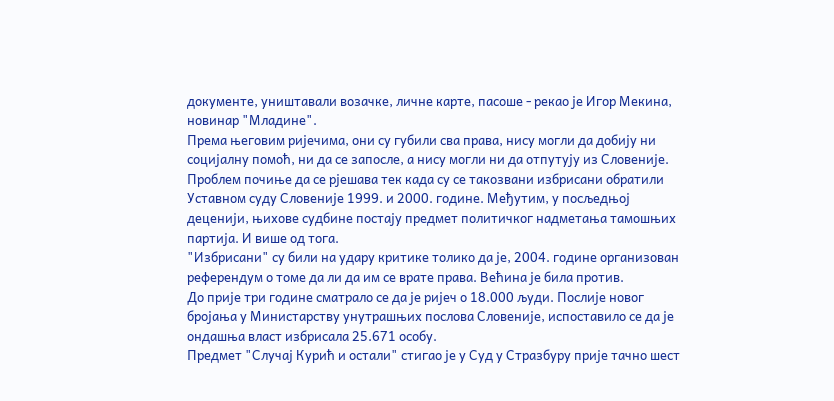документе, уништавали возачке, личне карте, пасоше - рекао је Игор Мекина, новинар "Младине".
Према његовим ријечима, они су губили сва права, нису могли да добију ни социјалну помоћ, ни да се запосле, а нису могли ни да отпутују из Словеније.
Проблем почиње да се рјешава тек када су се такозвани избрисани обратили Уставном суду Словеније 1999. и 2000. године. Међутим, у посљедњој деценији, њихове судбине постају предмет политичког надметања тамошњих партија. И више од тога.
"Избрисани" су били на удару критике толико да је, 2004. године организован референдум о томе да ли да им се врате права. Већина је била против.
До прије три године сматрало се да је ријеч о 18.000 људи. Послије новог бројања у Министарству унутрашњих послова Словеније, испоставило се да је ондашња власт избрисала 25.671 особу.
Предмет "Случај Курић и остали" стигао је у Суд у Стразбуру прије тачно шест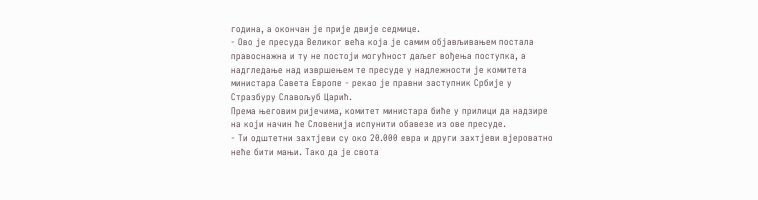година, а окончан је прије двије седмице.
- Ово је пресуда Великог већа која је самим објављивањем постала правоснажна и ту не постоји могућност даљег вођења поступка, а надгледање над извршењем те пресуде у надлежности је комитета министара Савета Европе - рекао је правни заступник Србије у Стразбуру Славољуб Царић.
Према његовим ријечима, комитет министара биће у прилици да надзире на који начин ће Словенија испунити обавезе из ове пресуде.
- Ти одштетни захтјеви су око 20.000 евра и други захтјеви вјероватно неће бити мањи. Тако да је свота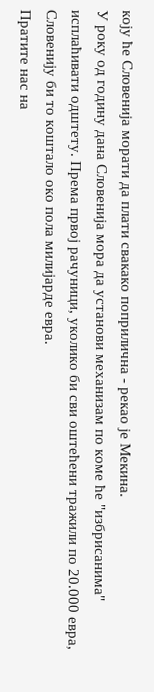коју ће Словенија морати да плати свакако поприлична - рекао је Мекина.
У року од годину дана Словенија мора да установи механизам по коме ће "избрисанима" исплаћивати одштету. Према првој рачуници, уколико би сви оштећени тражили по 20.000 евра, Словенију би то коштало око пола милијарде евра.
Пратите нас на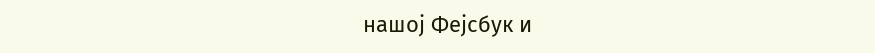нашој Фејсбук и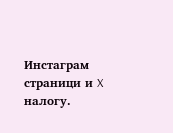Инстаграм страници и X налогу.